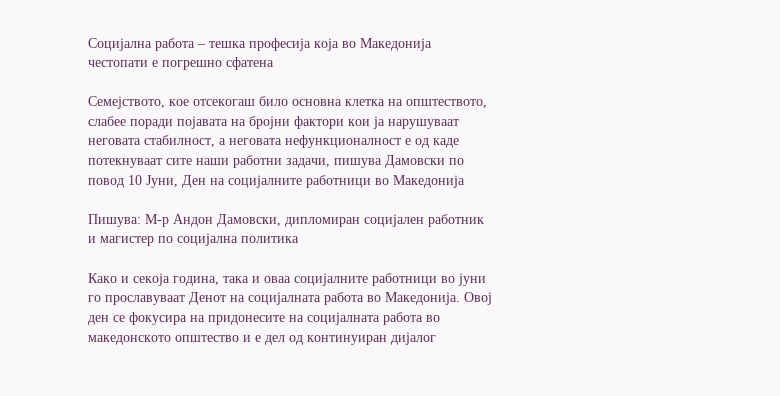Социјална работа – тешка професија која во Македонија честопати е погрешно сфатена

Семејството, кое отсекогаш било основна клетка на општеството, слабее поради појавата на бројни фактори кои ја нарушуваат неговата стабилност, а неговата нефункционалност е од каде потекнуваат сите наши работни задачи, пишува Дамовски по повод 10 Јуни, Ден на социјалните работници во Македонија

Пишува: М-р Андон Дамовски, дипломиран социјален работник и магистер по социјална политика

Како и секоја година, така и оваа социјалните работници во јуни го прославуваат Денот на социјалната работа во Македонија. Овој ден се фокусира на придонесите на социјалната работа во македонското општество и е дел од континуиран дијалог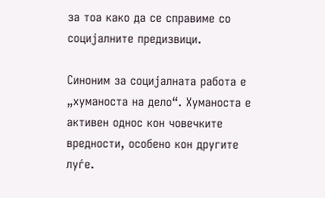за тоа како да се справиме со социјалните предизвици.

Синоним за социјалната работа е „хуманоста на дело“. Хуманоста е активен однос кон човечките вредности, особено кон другите луѓе.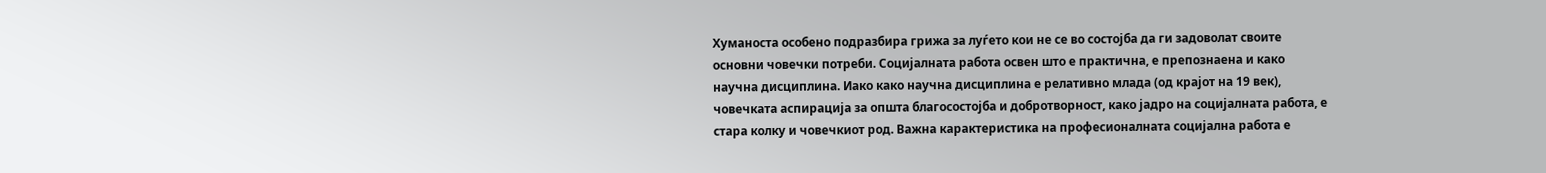Хуманоста особено подразбира грижа за луѓето кои не се во состојба да ги задоволат своите основни човечки потреби. Социјалната работа освен што е практична, е препознаена и како научна дисциплина. Иако како научна дисциплина е релативно млада (од крајот на 19 век), човечката аспирација за општа благосостојба и добротворност, како јадро на социјалната работа, е стара колку и човечкиот род. Важна карактеристика на професионалната социјална работа е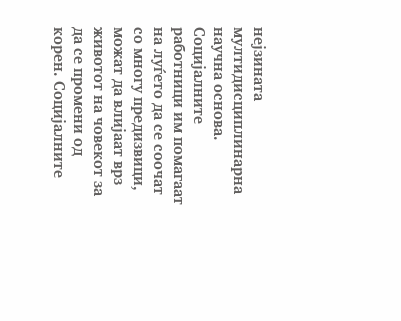нејзината мултидисциплинарна научна основа. Социјалните работници им помагаат на луѓето да се соочат со многу предизвици, можат да влијаат врз животот на човекот за да се промени од корен. Социјалните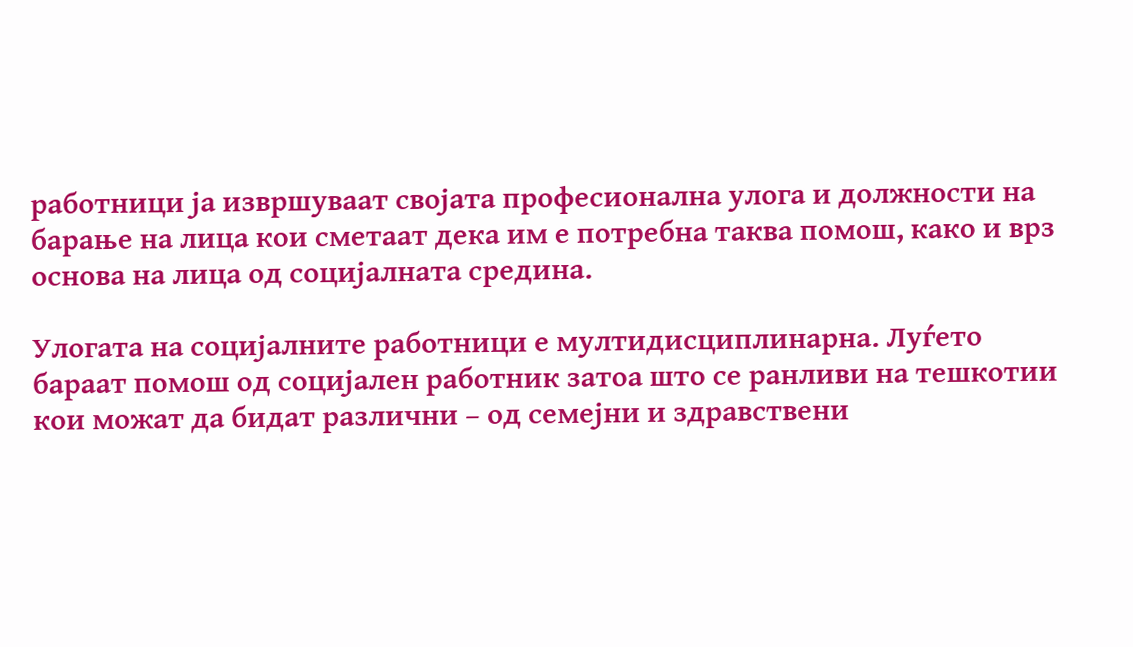работници ја извршуваат својата професионална улога и должности на барање на лица кои сметаат дека им е потребна таква помош, како и врз основа на лица од социјалната средина.

Улогата на социјалните работници е мултидисциплинарна. Луѓето бараат помош од социјален работник затоа што се ранливи на тешкотии кои можат да бидат различни – од семејни и здравствени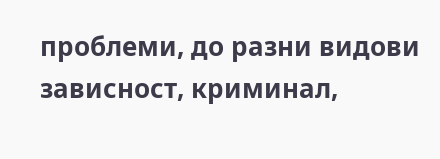проблеми, до разни видови зависност, криминал,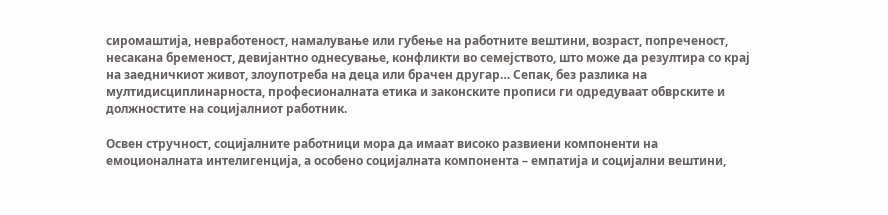сиромаштија, невработеност, намалување или губење на работните вештини, возраст, попреченост, несакана бременост, девијантно однесување, конфликти во семејството, што може да резултира со крај на заедничкиот живот, злоупотреба на деца или брачен другар… Сепак, без разлика на мултидисциплинарноста, професионалната етика и законските прописи ги одредуваат обврските и должностите на социјалниот работник.

Освен стручност, социјалните работници мора да имаат високо развиени компоненти на емоционалната интелигенција, а особено социјалната компонента – емпатија и социјални вештини,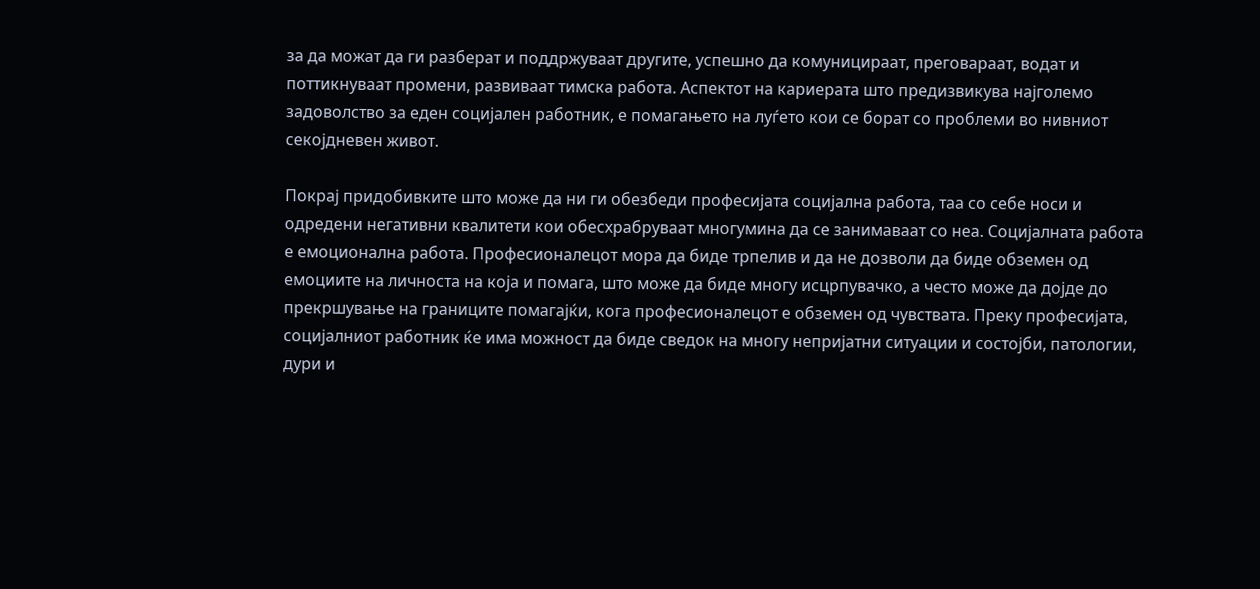за да можат да ги разберат и поддржуваат другите, успешно да комуницираат, преговараат, водат и поттикнуваат промени, развиваат тимска работа. Аспектот на кариерата што предизвикува најголемо задоволство за еден социјален работник, е помагањето на луѓето кои се борат со проблеми во нивниот секојдневен живот.

Покрај придобивките што може да ни ги обезбеди професијата социјална работа, таа со себе носи и одредени негативни квалитети кои обесхрабруваат многумина да се занимаваат со неа. Социјалната работа е емоционална работа. Професионалецот мора да биде трпелив и да не дозволи да биде обземен од емоциите на личноста на која и помага, што може да биде многу исцрпувачко, а често може да дојде до прекршување на границите помагајќи, кога професионалецот е обземен од чувствата. Преку професијата, социјалниот работник ќе има можност да биде сведок на многу непријатни ситуации и состојби, патологии, дури и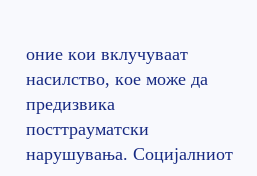оние кои вклучуваат насилство, кое може да предизвика посттрауматски нарушувања. Социјалниот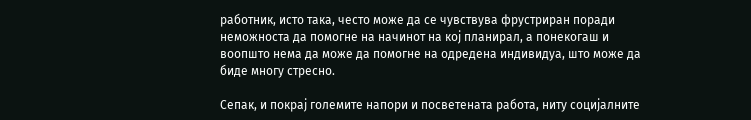работник, исто така, често може да се чувствува фрустриран поради неможноста да помогне на начинот на кој планирал, а понекогаш и воопшто нема да може да помогне на одредена индивидуа, што може да биде многу стресно.

Сепак, и покрај големите напори и посветената работа, ниту социјалните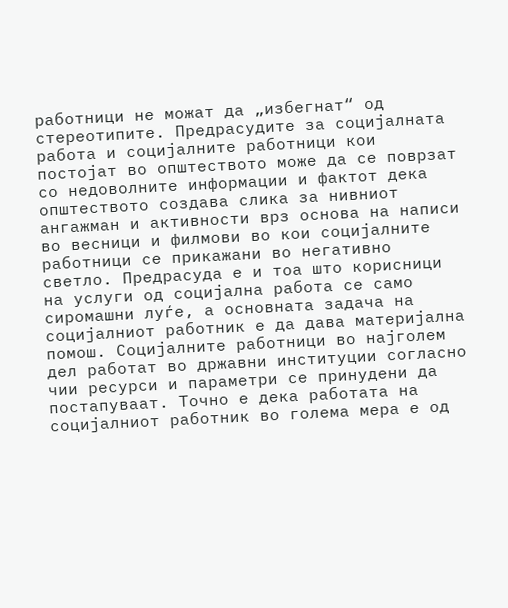работници не можат да „избегнат“ од стереотипите. Предрасудите за социјалната работа и социјалните работници кои постојат во општеството може да се поврзат со недоволните информации и фактот дека општеството создава слика за нивниот ангажман и активности врз основа на написи во весници и филмови во кои социјалните работници се прикажани во негативно светло. Предрасуда е и тоа што корисници на услуги од социјална работа се само сиромашни луѓе, а основната задача на социјалниот работник е да дава материјална помош. Социјалните работници во најголем дел работат во државни институции согласно чии ресурси и параметри се принудени да постапуваат. Точно е дека работата на социјалниот работник во голема мера е од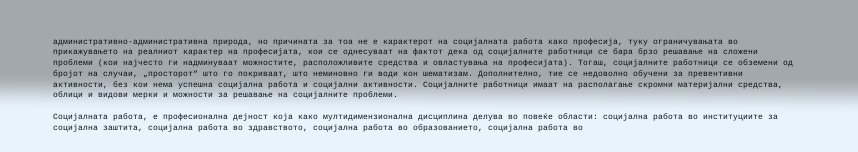административно-административна природа, но причината за тоа не е карактерот на социјалната работа како професија, туку ограничувањата во прикажувањето на реалниот карактер на професијата, кои се однесуваат на фактот дека од социјалните работници се бара брзо решавање на сложени проблеми (кои најчесто ги надминуваат можностите, расположливите средства и овластувања на професијата). Тогаш, социјалните работници се обземени од бројот на случаи, „просторот“ што го покриваат, што неминовно ги води кон шематизам. Дополнително, тие се недоволно обучени за превентивни активности, без кои нема успешна социјална работа и социјални активности. Социјалните работници имаат на располагање скромни материјални средства, облици и видови мерки и можности за решавање на социјалните проблеми.

Социјалната работа, е професионална дејност која како мултидимензионална дисциплина делува во повеќе области: социјална работа во институциите за социјална заштита, социјална работа во здравството, социјална работа во образованието, социјална работа во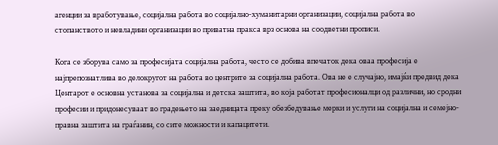агенции за вработување, социјална работа во социјално-хуманитарни организации, социјална работа во стопанството и невладини организации во приватна пракса врз основа на соодветни прописи.

Кога се зборува само за професијата социјална работа, често се добива впечаток дека оваа професија е најпрепознатлива во делокругот на работа во центрите за социјална работа. Ова не е случајно, имајќи предвид дека Центарот е основна установа за социјална и детска заштита, во која работат професионалци од различни, но сродни професии и придонесуваат во градењето на заедницата преку обезбедување мерки и услуги на социјална и семејно-правна заштита на граѓанин, со сите можности и капацитети.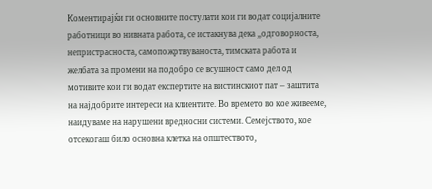Коментирајќи ги основните постулати кои ги водат социјалните работници во нивната работа, се истакнува дека „одговорноста, непристрасноста, самoпожртвуваноста, тимската работа и желбата за промени на подобро се всушност само дел од мотивите кои ги водат експертите на вистинскиот пат – заштита на најдобрите интереси на клиентите. Во времето во кое живееме, наидуваме на нарушени вредносни системи. Семејството, кое отсекогаш било основна клетка на општеството,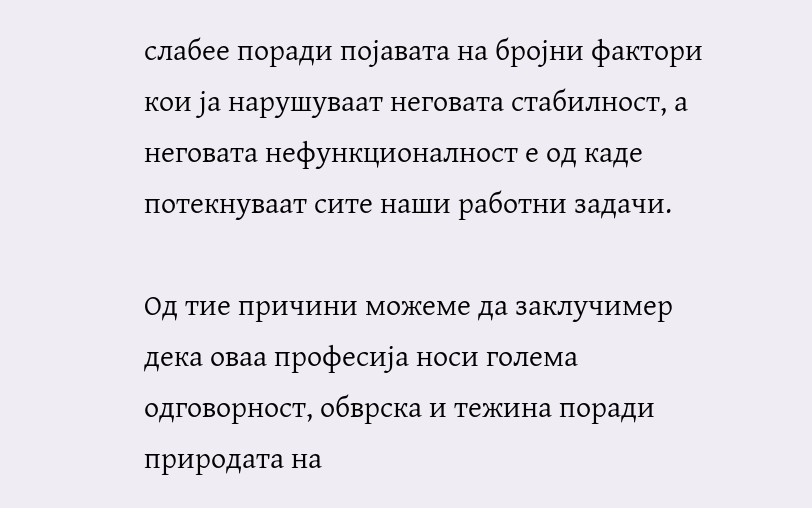слабее поради појавата на бројни фактори кои ја нарушуваат неговата стабилност, а неговата нефункционалност е од каде потекнуваат сите наши работни задачи.

Од тие причини можеме да заклучимер дека оваа професија носи голема одговорност, обврска и тежина поради природата на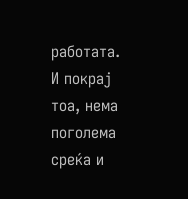работата. И покрај тоа, нема поголема среќа и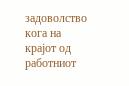задоволство кога на крајот од работниот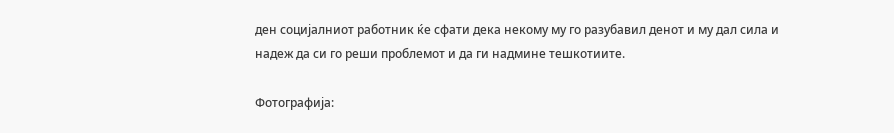ден социјалниот работник ќе сфати дека некому му го разубавил денот и му дал сила и надеж да си го реши проблемот и да ги надмине тешкотиите.

Фотографија: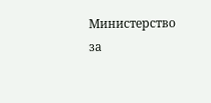Министерство за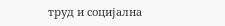труд и социјална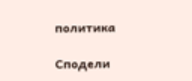политика

Сподели